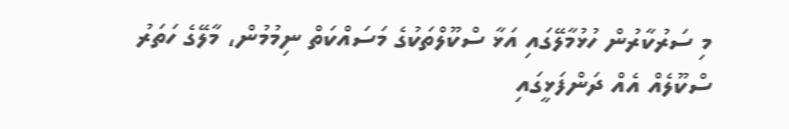މި ސަރުކާރުން ހުޅުމާލޭގައި އަޅާ ސްކޫލްތަކުގެ މަސައްކަތް ނިމުމުން، މާލޭގެ ހަތަރު ސްކޫލެއް އެއް ދަންފަޅީގައި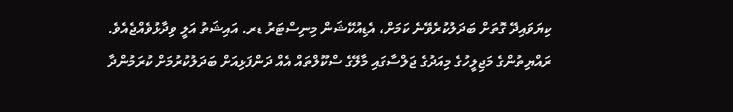ކިޔަވައިދޭ ގޮތަށް ބަދަލުކުރެވޭނެ ކަމަށް، އެޑިއުކޭޝަން މިނިސްޓަރު ޑރ. އައިޝަތު އަލީ ވިދާޅުވެއްޖެއެވެ.
ރައްޔިތުންގެ މަޖިލީހުގެ މިއަދުގެ ޖަލްސާގައި މާލޭގެ ސްކޫލްތައް އެއް ދަންފަޅިއަށް ބަދަލުކުރުމަށް ކުރަމުންދާ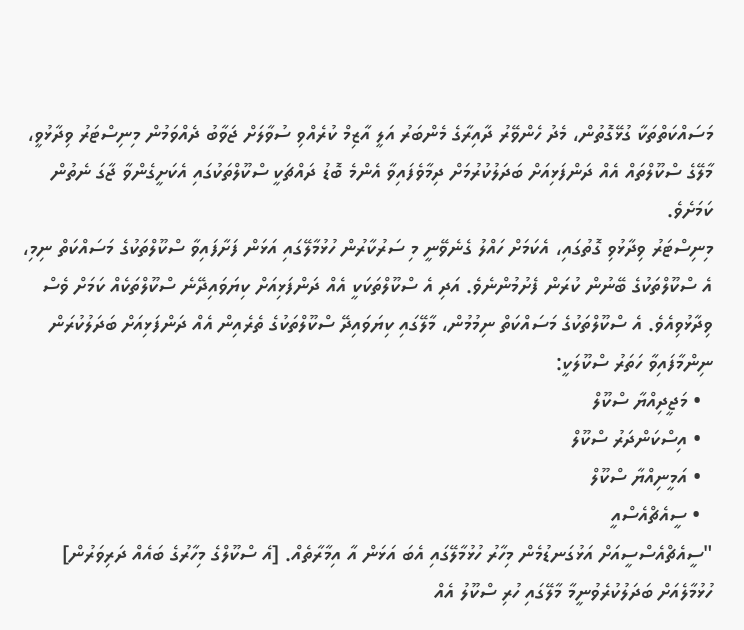މަސައްކަތްތަކާ ގުޅޭގޮތުން، މެދު ހެންވޭރު ދާއިރާގެ މެންބަރު އަލީ އާޒިމް ކުރެއްވި ސުވާލަށް ޖަވާބު ދެއްވަމުން މިނިސްޓަރު ވިދާޅުވީ، މާލޭގެ ސްކޫލްތައް އެއް ދަންފަޅިއަށް ބަދަލުކުރުމަށް ދިމާވެފައިވާ އެންމެ ބޮޑު ދައްޗަކީ ސްކޫލްތަކުގައި އެކަށީގެންވާ ޖާގަ ނެތުން ކަމަށެވެ.
މިނިސްޓަރު ވިދާޅުވި ގޮތުގައި، އެކަމަށް ހައްލު ގެނެވޭނީ މި ސަރުކާރުން ހުޅުމާލޭގައި އަޅަން ފަށާފައިވާ ސްކޫލްތަކުގެ މަސައްކަތް ނިމި، އެ ސްކޫލްތަކުގެ ބޭނުން ކުރަން ފެށުމުންނެވެ. އަދި އެ ސްކޫލްތަކަކީ އެއް ދަންފަޅިއަށް ކިޔަވައިދޭނެ ސްކޫލްތަކެއް ކަމަށް ވެސް ވިދާޅުވިއެވެ. އެ ސްކޫލްތަކުގެ މަސައްކަތް ނިމުމުން، މާލޭގައި ކިޔަވައިދޭ ސްކޫލްތަކުގެ ތެރެއިން އެއް ދަންފަޅިއަށް ބަދަލުކުރަން ނިންމާފައިވާ ހަތަރު ސްކޫލަކީ:
  • މަޖީދިއްޔާ ސްކޫލް
  • އިސްކަންދަރު ސްކޫލް
  • އަމީނިއްޔާ ސްކޫލް
  • ސީއެޗްއެސްއީ
"ސީއެޗްއެސްސީއަށް އަޅުގަނޑުމެން މިހާރު ހުޅުމާލޭގައި އެބަ އަޅަން އާ އިމާރާތެއް. [އެ ސްކޫލްގެ މިހާރުގެ ބައެއް ދަރިވަރުން] ހުޅުމާލެއަށް ބަދަލުކުރެވުނީމާ މާލޭގައި ހުރި ސްކޫލު އެއް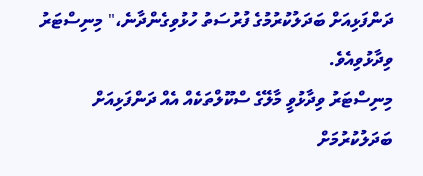ދަންފަޅިއަށް ބަދަލުކުރުމުގެ ފުރުސަތު ހުޅުވިގެންދާނެ،" މިނިސްޓަރު ވިދާޅުވިއެވެ.
މިނިސްޓަރު ވިދާޅުވީ މާލޭގެ ސްކޫލްތަކެއް އެއް ދަންފަޅިއަށް ބަދަލުކުރުމަށް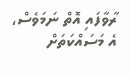ރާވާފައި އޮތް ނަމަވެސް، އެ މަސައްކަތަށް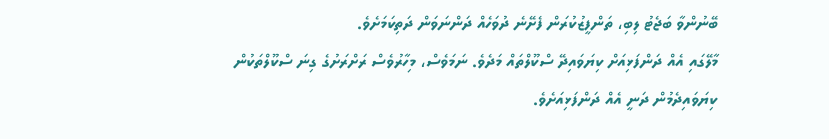ބޭނުންވާ ބަޖެޓު ލިބި، ތަންފީޒުކުރަން ފެށޭނެ ދުވަހެއް ދަންނަވަން ދަތިކަމަށެވެ.
މާލޭގައި އެއް ދަންފަޅިއަށް ކިޔަވައިދޭ ސްކޫލްތައް މަދެވެ. ނަމަވެސް، މިހާރުވެސް ރަށްރަށުގެ ގިނަ ސްކޫލްތަކުން ކިޔަވައިދެމުން ދަނީ އެއް ދަންފަޅިއަށެވެ.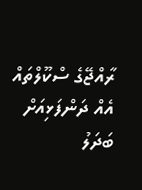ރާއްޖޭގެ ސްކޫލްތައް އެއް ދަންފަޅިއަށް ބަދަލު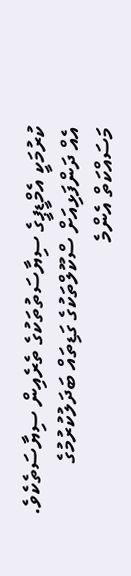ކުރުމަކީ އެމްޑީޕީގެ ސިޔާސަތުތަކުގެ ތެރެއިން ސިޔާސަތެކެވެ. އެއް ދަންފަޅިއަށް ސްކޫލްތަކުގެ ގަޑިތައް ބަދަލުކުރުމުގެ މަސައްކަތް އެންމެ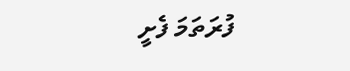ފުރަތަމަ ފެށީ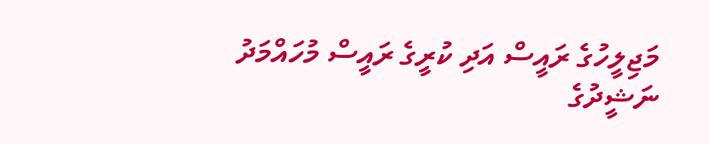މަޖިލީހުގެ ރައީސް އަދި ކުރީގެ ރައީސް މުހައްމަދު ނަޝީދުގެ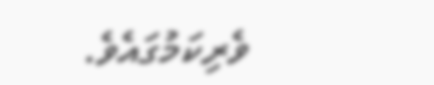ވެރިކަމުގައެވެ.